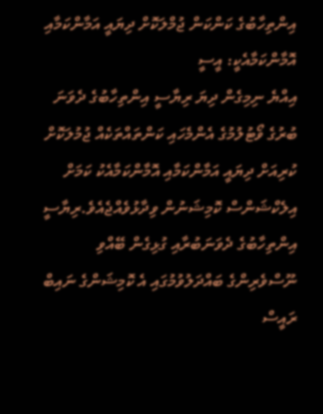އިންތިހާބުގެ ކަންކަން ޖުމްލަކޮށް ދިޔައީ އަމާންކަމާއި އޮމާންކަމާއެކީ: އީސީ
އިއްޔެ ނިމިގެން ދިޔަ ރިޔާސީ އިންތިހާބުގެ ދެވަނަ ބުރުގެ ވޯޓުލުމުގެ އެންމެހައި ކަންތައްތަކެއް ޖުމުލަކޮށް ކުރިއަށް ދިޔައީ އަމާންކަމާއި އޮމާންކަމާއެކު ކަމަށް އިލެކްޝަންސް ކޮމިޝަނުން ވިދާޅުވެއްޖެއެވެ.ރިޔާސީ އިންތިހާބުގެ ދެވަނަބުރާއި ގުޅިގެން ބޭއްވި ނޫސްވެރިންގެ ބައްދަލުވުމުގައި އެ ކޮމިޝަންގެ ނައިބް ރައީސް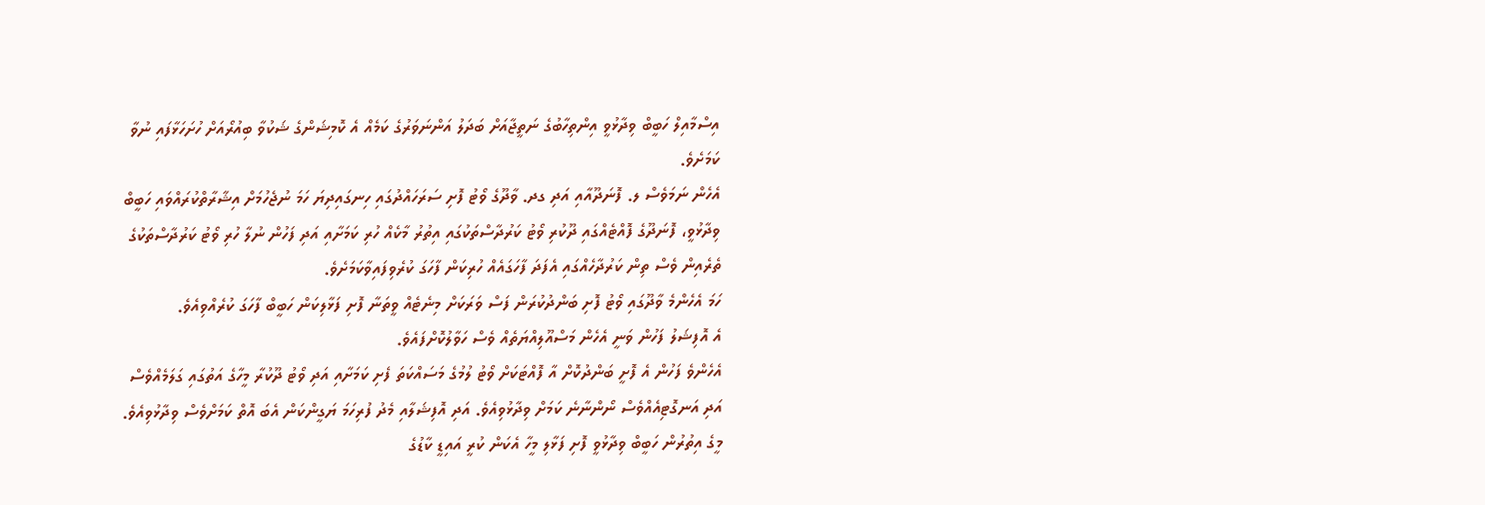އިސްމާއިލް ހަބީބް ވިދާޅުވީ އިންތިހާބުގެ ނަތީޖާއަށް ބަދަލު އަންނަވަރުގެ ކަމެއް އެ ކޮމިޝަންގެ ޝަކުވާ ބިއުރޯއަށް ހުށަހަޅާފައި ނުވާ ކަމަށެވެ.
އެހެން ނަމަވެސް ލ. ފޮނަދޫއާއި އަދި ގދ. ވާދޫގެ ވޯޓު ފޮށި ސަރަހައްދުގައި ހިނގައިދިޔަ ހަމަ ނުޖެހުމަށް އިޝާރާތްކުރައްވައި ހަބީބް ވިދާޅުވީ، ފޮނަދޫގެ ފޮއްޓެއްގައި ދޫކުރި ވޯޓު ކަރުދާސްތަކުގައި އިތުރު މާކެއް ހުރި ކަމަށާއި އަދި ފަހުން ނުލާ ހުރި ވޯޓު ކަރުދާސްތަކުގެ ތެރެއިން ވެސް ތިން ކަރުދާހެއްގައި އެފަދަ ފާހަގައެއް ހުރިކަން ފާހަގަ ކުރެވިފައިވާކަމަށެވެ.
ހަމަ އެހެންމެ ވާދޫގައި ވޯޓު ފޮށި ބަންދުކުރަން ފަސް ވަރަކަށް މިނެޓެއް ވީތަނާ ފޮށި ފަޅާލިކަން ހަބީބް ފާހަގަ ކުރެއްވިއެވެ.
އެ އޮފިޝަލު ފަހުން ވަނީ އެހެން މަސްއޫލިއްޔަތެއް ވެސް ހަވާލުކޮށްފައެވެ.
އެހެންވެ ފަހުން އެ ފޮށީ ބަންދުކޮށް އާ ފޮއްޓަކަށް ވޯޓު ލުމުގެ މަސައްކަތަ ފެށި ކަމަށާއި އަދި ވޯޓު ދޫކުރާ މީހާގެ އަތުގައި ގަލަމެއްވެސް އަދި އަނގޮޓިއެއްވެސް ނޯންނާނެ ކަމަށް ވިދާޅުވިއެވެ. އަދި އޮފިޝަލާއި މެދު ފުރިހަމަ ޔަގީންކަން އެބަ އޮތް ކަމަށްވެސް ވިދާޅުވިއެވެ.
މީގެ އިތުރުން ހަބީބް ވިދާޅުވީ ފޮށި ފަޅާލި މީހާ އެކަން ކުރީ އައިޑީ ކާޑުގެ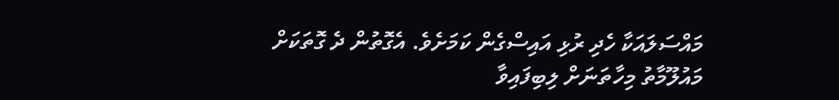މައްސަލައަކާ ހެދި ރުޅި އައިސްގެން ކަމަށެވެ. އެގޮތުން ދެ ގޮތަކަށް މައުލޫމާތު މިހާތަނަށް ލިބިފައިވާ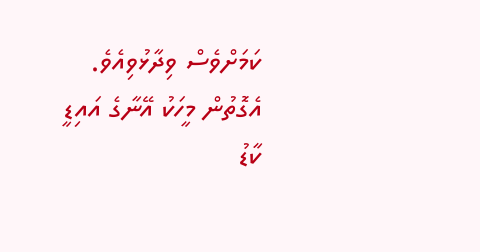ކަމަށްވެސް ވިދާޅުވިއެވެ.
އެގޮތުން މީހަކު އޭނާގެ އައިޑީ ކާޑު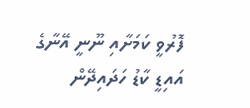ފޮރުވީ ކަމަށާއި ނޫނީ އޭނާގެ އައިޑީ ކާޑު ހަދައިދޭން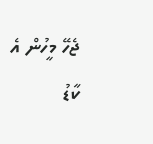ޖެހޭ މީހުން އެ ކާޑު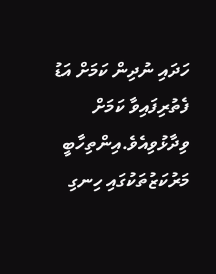ހަދައި ނުދިން ކަމަށް އަޑު ފެތުރިފައިވާ ކަމަށް ވިދާޅުވިއެވެ.އިންތިހާބީ މަރުކަޒުތަކުގައި ހިނގި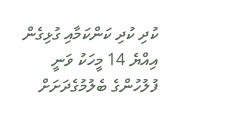ކުދި ކުދި ކަންކަމާއި ގުޅިގެން އިއްޔެ 14 މީހަކު ވަނީ ފުލުހުންގެ ބެލުމުގެދަށަށް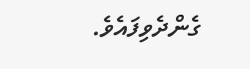ގެންދެވިފައެވެ.